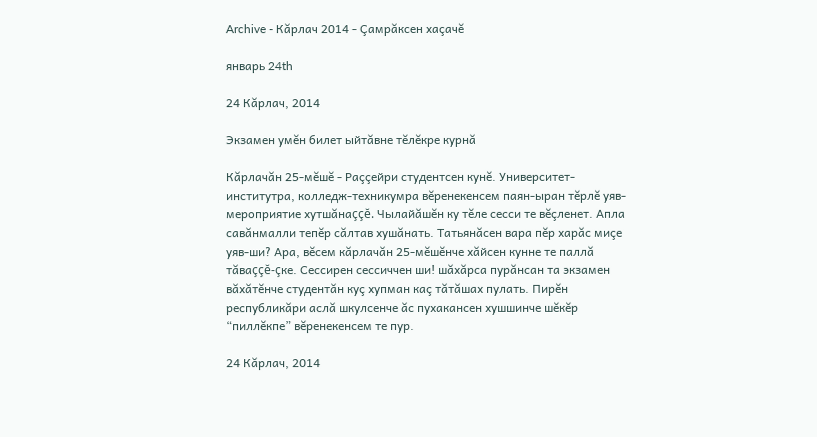Archive - Кăрлач 2014 - Çамрăксен хаçачĕ

январь 24th

24 Кăрлач, 2014

Экзамен умĕн билет ыйтăвне тĕлĕкре курнă

Кăрлачăн 25-мĕшĕ - Раççейри студентсен кунĕ. Университет-институтра, колледж-техникумра вĕренекенсем паян-ыран тĕрлĕ уяв-мероприятие хутшăнаççĕ. Чылайăшĕн ку тĕле сесси те вĕçленет. Апла савăнмалли тепĕр сăлтав хушăнать. Татьянăсен вара пĕр харăс миçе уяв-ши? Ара, вĕсем кăрлачăн 25-мĕшĕнче хăйсен кунне те паллă тăваççĕ-çке. Сессирен сессиччен ши! шăхăрса пурăнсан та экзамен вăхăтĕнче студентăн куç хупман каç тăтăшах пулать. Пирĕн республикăри аслă шкулсенче ăс пухакансен хушшинче шĕкĕр “пиллĕкпе” вĕренекенсем те пур.

24 Кăрлач, 2014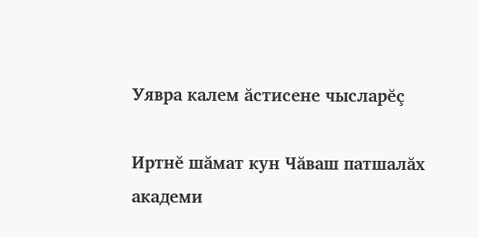Уявра калем ăстисене чысларĕç

Иртнĕ шăмат кун Чăваш патшалăх академи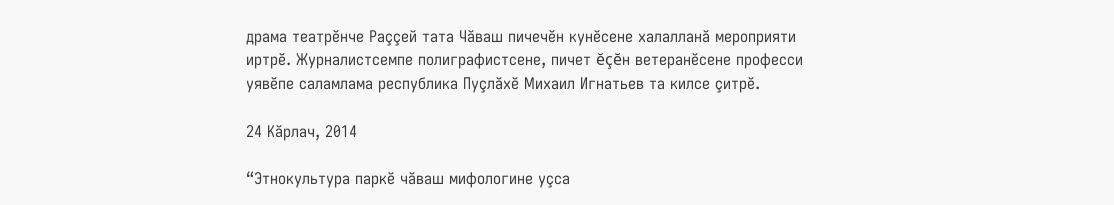драма театрĕнче Раççей тата Чăваш пичечĕн кунĕсене халалланă мероприяти иртрĕ. Журналистсемпе полиграфистсене, пичет ĕçĕн ветеранĕсене професси уявĕпе саламлама республика Пуçлăхĕ Михаил Игнатьев та килсе çитрĕ.

24 Кăрлач, 2014

“Этнокультура паркĕ чăваш мифологине уçса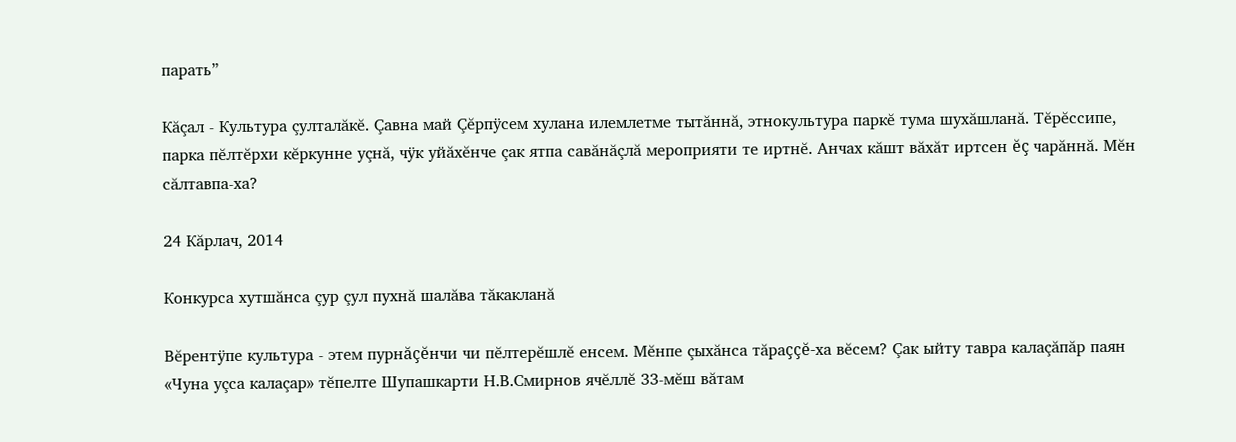парать”

Кăçал - Культура çулталăкĕ. Çавна май Çĕрпÿсем хулана илемлетме тытăннă, этнокультура паркĕ тума шухăшланă. Тĕрĕссипе, парка пĕлтĕрхи кĕркунне уçнă, чÿк уйăхĕнче çак ятпа савăнăçлă мероприяти те иртнĕ. Анчах кăшт вăхăт иртсен ĕç чарăннă. Мĕн сăлтавпа-ха?

24 Кăрлач, 2014

Конкурса хутшăнса çур çул пухнă шалăва тăкакланă

Вĕрентÿпе культура - этем пурнăçĕнчи чи пĕлтерĕшлĕ енсем. Мĕнпе çыхăнса тăраççĕ-ха вĕсем? Çак ыйту тавра калаçăпăр паян «Чуна уçса калаçар» тĕпелте Шупашкарти Н.В.Смирнов ячĕллĕ 33-мĕш вăтам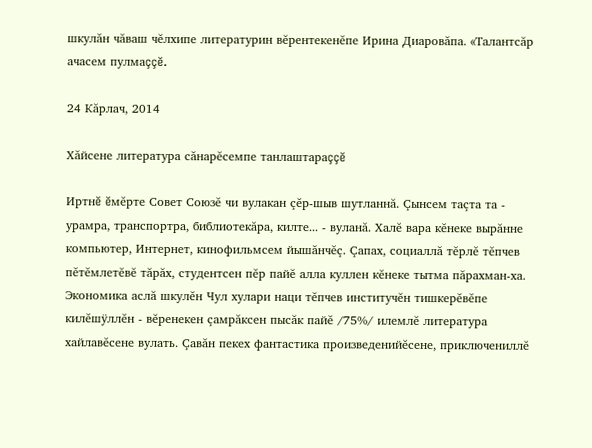шкулăн чăваш чĕлхипе литературин вĕрентекенĕпе Ирина Диаровăпа. «Талантсăр ачасем пулмаççĕ.

24 Кăрлач, 2014

Хăйсене литература сăнарĕсемпе танлаштараççĕ

Иртнĕ ĕмĕрте Совет Союзĕ чи вулакан çĕр-шыв шутланнă. Çынсем таçта та - урамра, транспортра, библиотекăра, килте... - вуланă. Халĕ вара кĕнеке вырăнне компьютер, Интернет, кинофильмсем йышăнчĕç. Çапах, социаллă тĕрлĕ тĕпчев пĕтĕмлетĕвĕ тăрăх, студентсен пĕр пайĕ алла куллен кĕнеке тытма пăрахман-ха. Экономика аслă шкулĕн Чул хулари наци тĕпчев институчĕн тишкерĕвĕпе килĕшÿллĕн - вĕренекен çамрăксен пысăк пайĕ /75%/ илемлĕ литература хайлавĕсене вулать. Çавăн пекех фантастика произведенийĕсене, приключениллĕ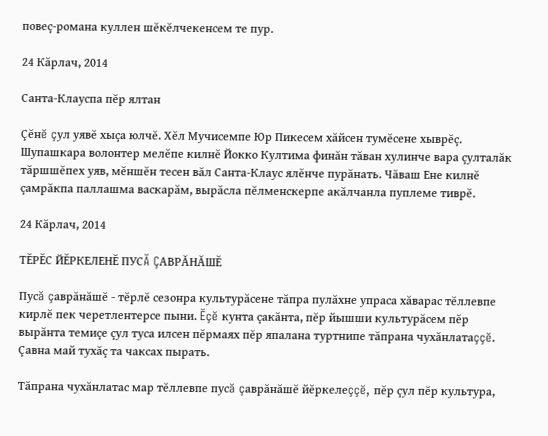повеç-романа куллен шĕкĕлчекенсем те пур.

24 Кăрлач, 2014

Санта-Клауспа пĕр ялтан

Çĕнĕ çул уявĕ хыçа юлчĕ. Хĕл Мучисемпе Юр Пикесем хăйсен тумĕсене хыврĕç. Шупашкара волонтер мелĕпе килнĕ Йокко Култима финăн тăван хулинче вара çулталăк тăршшĕпех уяв, мĕншĕн тесен вăл Санта-Клаус ялĕнче пурăнать. Чăваш Ене килнĕ çамрăкпа паллашма васкарăм, вырăсла пĕлменскерпе акăлчанла пуплеме тиврĕ.

24 Кăрлач, 2014

ТĔРĔС ЙĔРКЕЛЕНĔ ПУСĂ ÇАВРĂНĂШĔ

Пусă çаврăнăшĕ - тĕрлĕ сезонра культурăсене тăпра пулăхне упраса хăварас тĕллевпе кирлĕ пек черетлентерсе пыни. Ĕçĕ кунта çакăнта, пĕр йышши культурăсем пĕр вырăнта темиçе çул туса илсен пĕрмаях пĕр япалана туртнипе тăпрана чухăнлатаççĕ. Çавна май тухăç та чаксах пырать.

Тăпрана чухăнлатас мар тĕллевпе пусă çаврăнăшĕ йĕркелеççĕ, пĕр çул пĕр культура,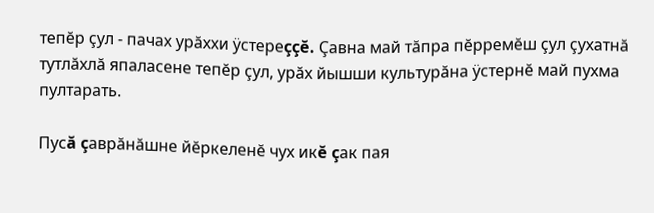тепĕр çул - пачах урăххи ÿстереççĕ. Çавна май тăпра пĕрремĕш çул çухатнă тутлăхлă япаласене тепĕр çул, урăх йышши культурăна ÿстернĕ май пухма пултарать.

Пусă çаврăнăшне йĕркеленĕ чух икĕ çак пая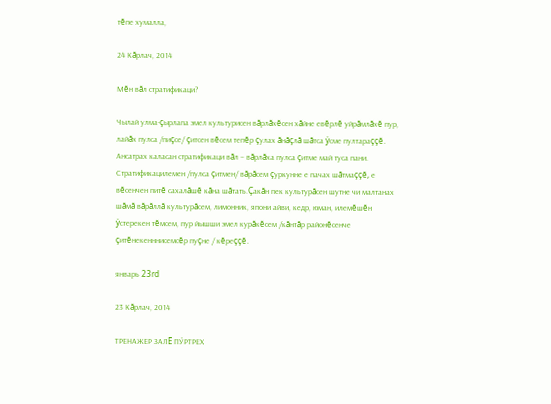тĕпе хумалла,

24 Кăрлач, 2014

Мĕн вăл стратификаци?

Чылай улма-çырлапа эмел культурисен вăрлăхĕсен хăйне евĕрлĕ уйрăмлăхĕ пур, лайăх пулса /пиçсе/ çитсен вĕсем тепĕр çулах ăнăçлă шăтса ÿсме пултараççĕ. Ансатрах каласан стратификаци вăл – вăрлăха пулса çитме май туса пани. Стратификацилемен /пулса çитмен/ вăрăсем çуркунне е пачах шăтмаççĕ, е вĕсенчен питĕ сахалăшĕ кăна шăтать.Çакăн пек культурăсен шутне чи малтанах шăмă вăрăллă культурăсем, лимонник, япони айви, кедр, юман, илемĕшĕн ÿстерекен тĕмсем, пур йышши эмел курăкĕсем /кăнтăр районĕсенче çитĕнекенннисемсĕр пуçне / кĕреççĕ.

январь 23rd

23 Кăрлач, 2014

ТРЕНАЖЕР ЗАЛĔ ПӲРТРЕХ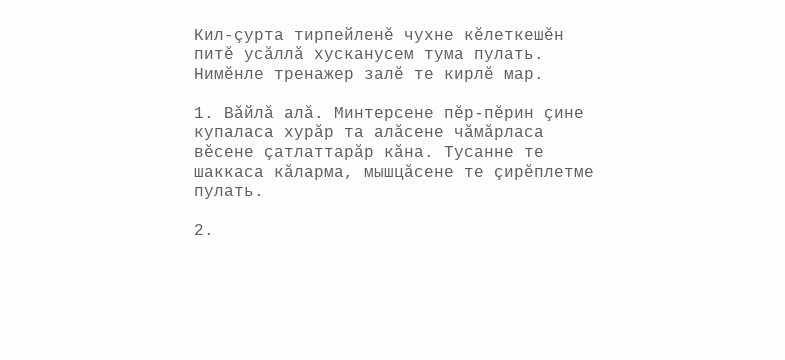Кил-çурта тирпейленĕ чухне кĕлеткешĕн питĕ усăллă хусканусем тума пулать. Нимĕнле тренажер залĕ те кирлĕ мар.

1. Вăйлă алă. Минтерсене пĕр-пĕрин çине купаласа хурăр та алăсене чăмăрласа вĕсене çатлаттарăр кăна. Тусанне те шаккаса кăларма, мышцăсене те çирĕплетме пулать.

2.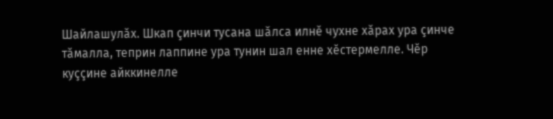Шайлашулăх. Шкап çинчи тусана шăлса илнĕ чухне хăрах ура çинче тăмалла, теприн лаппине ура тунин шал енне хĕстермелле. Чĕр куççине айккинелле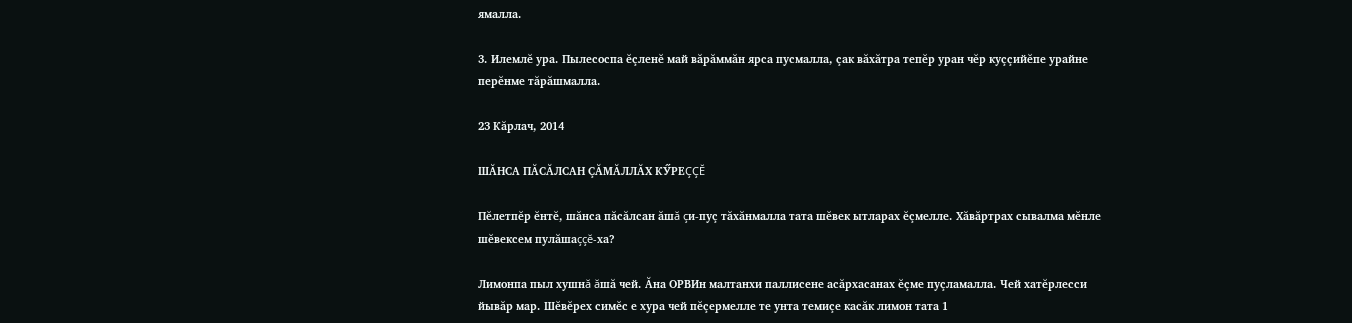ямалла.

3. Илемлĕ ура. Пылесоспа ĕçленĕ май вăрăммăн ярса пусмалла, çак вăхăтра тепĕр уран чĕр куççийĕпе урайне перĕнме тăрăшмалла.

23 Кăрлач, 2014

ШĂНСА ПĂСĂЛСАН ÇĂМĂЛЛĂХ КӲРЕÇÇĔ

Пĕлетпĕр ĕнтĕ, шăнса пăсăлсан ăшă çи-пуç тăхăнмалла тата шĕвек ытларах ĕçмелле. Хăвăртрах сывалма мĕнле шĕвексем пулăшаççĕ-ха?

Лимонпа пыл хушнă ăшă чей. Ăна ОРВИн малтанхи паллисене асăрхасанах ĕçме пуçламалла. Чей хатĕрлесси йывăр мар. Шĕвĕрех симĕс е хура чей пĕçермелле те унта темиçе касăк лимон тата 1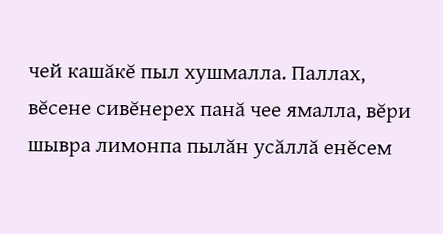чей кашăкĕ пыл хушмалла. Паллах, вĕсене сивĕнерех панă чее ямалла, вĕри шывра лимонпа пылăн усăллă енĕсем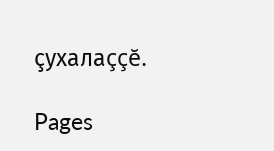çухалаççĕ.

Pages